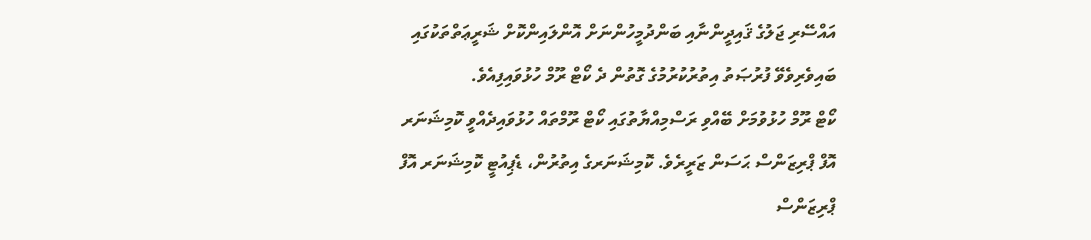އައްސޭރި ޖަލުގެ ޤައިދީންނާއި ބަންދުމީހުންނަށް އޮންލައިންކޮށް ޝަރީޢަތްތަކުގައި ބައިވެރިވެވޭ ފުރުޞަތު އިތުރުކުރުމުގެ ގޮތުން ދެ ކޯޓް ރޫމް ހުޅުވައިފިއެވެ.
ކޯޓް ރޫމް ހުޅުވުމަށް ބޭއްވި ރަސްމިއްޔާތުގައި ކޯޓް ރޫމްތައް ހުޅުވައިދެއްވީ ކޮމިޝަނަރ އޮފް ޕްރިޒަންސް ޙަސަން ޒަރީރެވެ. ކޮމިޝަނަރގެ އިތުރުން، ޑެޕިއުޓީ ކޮމިޝަނަރ އޮފް ޕްރިޒަންސް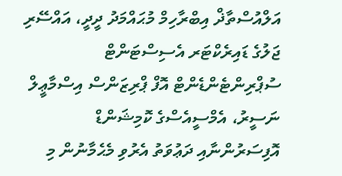އަލްއުސްތާޛް އިބްރާހިމް މުޙައްމަދު ދީދީ، އައްސޭރި ޖަލުގެ ޑައިރެކްޓަރ އެސިސްޓަންޓް ސުޕްރިންޓެންޑެންޓް އޮފް ޕްރިޒަންސް އިސްމާޢީލް ނަސީރު، އެމްސީއެސްގެ ކޮމިޝަންޑް އޮފިސަރުންނާއި ދަޢުވަތު އެރުވި މެޙެމާނުން މި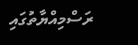ރަސްމިއްޔާތުގައި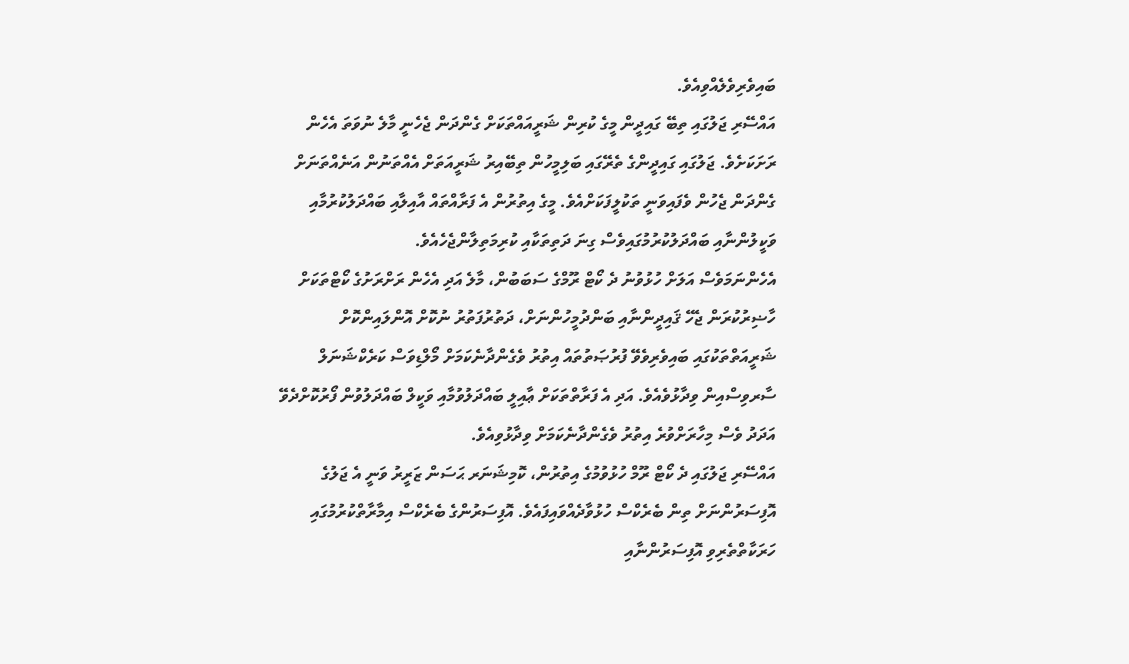ބައިވެރިވެލެއްވިއެވެ.
އައްސޭރި ޖަލުގައި ތިބޭ ގައިދީން މީގެ ކުރިން ޝަރީއައްތަކަށް ގެންދަން ޖެހެނީ މާލެ ނުވަތަ އެހެން ރަށަކަށެވެ. ޖަލުގައި ގައިދީންގެ ތެރޭގައި ބަލިމީހުން ތިބޭއިރު ޝަރީއަތަށް އެއްތަނުން އަނެއްތަނަށް ގެންދަން ޖެހުން ވެފައިވަނީ ތަކުލީފަކަށްއެވެ. މީގެ އިތުރުން އެ ފަރާއްތައް އާއިލާއި ބައްދަލުކުރުމާއި ވަކީލުންނާއި ބައްދަލުކުރުމުގައިވެސް ގިނަ ދަތިތަކާއި ކުރިމަތިލާންޖެހެއެވެ.
އެހެންނަމަވެސް އަލަށް ހުޅުވުނު ދެ ކޯޓް ރޫމްގެ ސަބަބުން، މާލެ އަދި އެހެން ރަށްރަށުގެ ކޯޓްތަކަށް ހާޟިރުކުރަން ޖެހޭ ޤައިދީންނާއި ބަންދުމީހުންނަށް، ދަތުރުފަތުރު ނުކޮށް އޮންލައިންކޮށް ޝަރީއަތްތަކުގައި ބައިވެރިވެވޭ ފުރުޞަތުތައް އިތުރު ވެގެންދާނެކަމަށް މޯލްޑިވަސް ކަރެކްޝަނަލް ސާރވިސްއިން ވިދާޅުވެއެވެ. އަދި އެ ފަރާތްތަކަށް ޢާއިލީ ބައްދަލުވުމާއި ވަކީލް ބައްދަލުވުން ފޯރުކޮށްދެވޭ އަދަދު ވެސް މިހާރަށްވުރެ އިތުރު ވެގެންދާނެކަމަށް ވިދާޅުވިއެވެ.
އައްސޭރި ޖަލުގައި ދެ ކޯޓް ރޫމް ހުޅުވުމުގެ އިތުރުން، ކޮމިޝަނަރ ޙަސަން ޒަރީރު ވަނީ އެ ޖަލުގެ އޮފިސަރުންނަށް ތިން ބެރެކްސް ހުޅުވާދެއްވައިފައެވެ. އޮފިސަރުންގެ ބެރެކްސް އިމާރާތްކުރުމުގައި ހަރަކާތްތެރިވި އޮފިސަރުންނާއި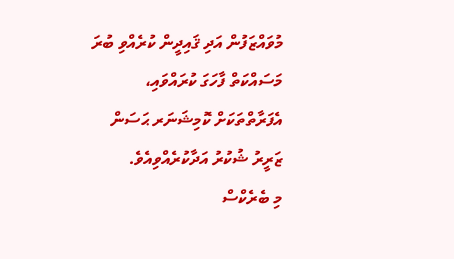މުވައްޒަފުން އަދި ޤައިދީން ކުރެއްވި ބުރަ މަސައްކަތް ފާހަގަ ކުރައްވައި، އެފަރާތްތަކަށް ކޮމިޝަނަރ ޙަސަން ޒަރީރު ޝުކުރު އަދާކުރެއްވިއެވެ.
މި ބެރެކްސް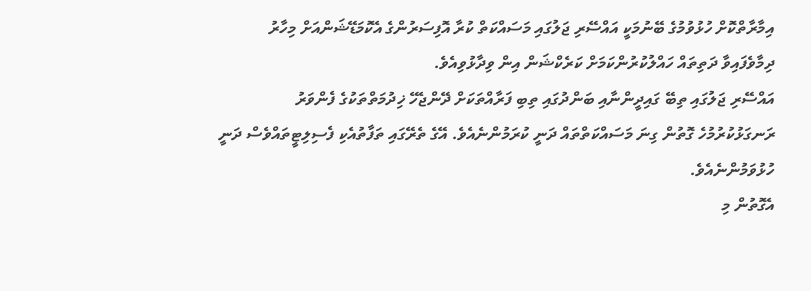އިމާރާތްކޮށް ހުޅުވުމުގެ ބޭނުމަކީ އައްސޭރި ޖަލުގައި މަސައްކަތް ކުރާ އޮފިސަރުންގެ އެކޮމަޑޭޝަންއަށް މިހާރު ދިމާވެފައިވާ ދަތިތައް ހައްލުކުރުންކަމަށް ކަރެކްޝަން އިން ވިދާޅުވިއެވެ.
އައްސޭރި ޖަލުގައި ތިބޭ ގައިދީންނާއި ބަންދުގައި ތިބި ފަރާއްތަކަށް ދޭންޖެހޭ ޚިދުމަތްތަކުގެ ފެންވަރު ރަނގަޅުކުރުމުހެ ގޮތުން ގިނަ މަސައްކަތްތައް ދަނީ ކުރަމުންނެއެވެ. އޭގެ ތެރޭގައި ތަފާތުއެކި ފެސިލިޓީތައްވެސް ދަނީ ހުޅުވަމުންނެއެވެ.
އެގޮތުން މި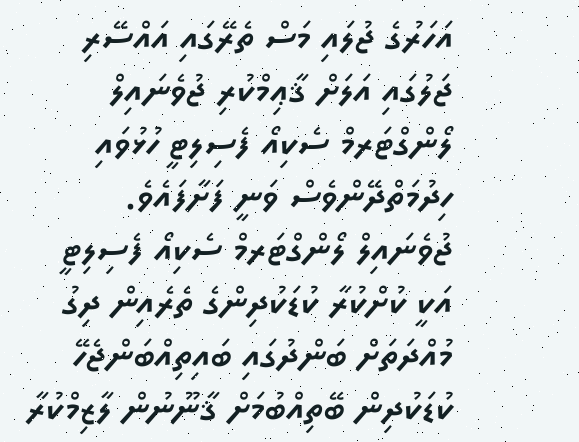އަހަރުގެ ޖުލައި މަސް ތެރޭގައި އައްސޭރި ޖަލުގައި އަލަށް ޤާޢިމްކުރި ޖުވެނައިލް ލޯންގްޓަރމް ސެކިއޯ ފެސިލިޓީ ހުޅުވައި ހިދުމަތްދޭންވެސް ވަނީ ފަށާފައެވެ. ޖުވެނައިލް ލޯންގްޓަރމް ސެކިއޯ ފެސިލިޓީ އަކީ ކުށްކުރާ ކުޑަކުދިންގެ ތެރެއިން ދިގު މުއްދަތަށް ބަންދުގައި ބައިތިއްބަންޖެހޭ ކުޑަކުދިން ބޭތިއްބުމަށް ޤާނޫނުން ލާޒިމްކުރާ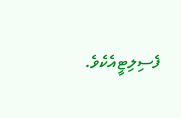ފެސިލިޓީއެކެވެ.